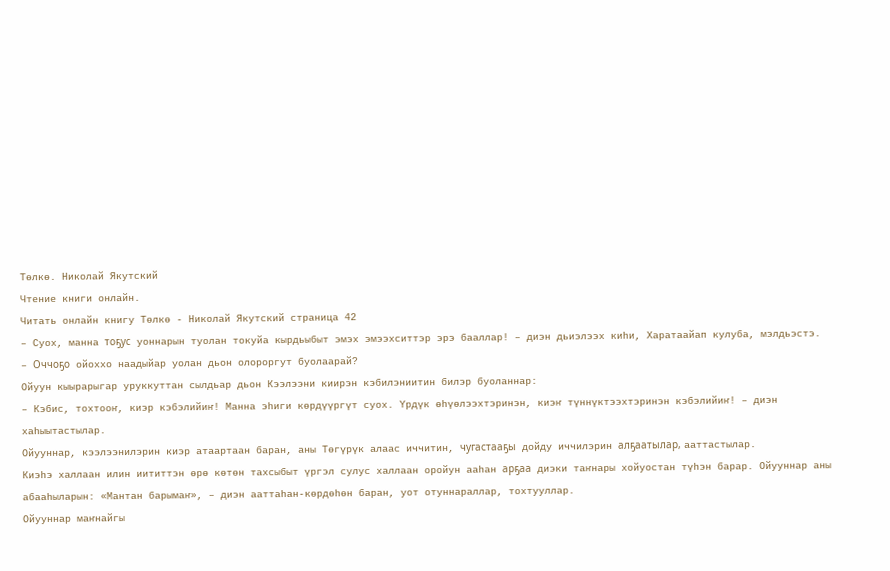Төлкө. Николай Якутский
Чтение книги онлайн.
Читать онлайн книгу Төлкө - Николай Якутский страница 42
– Суох, манна тоҕус уоннарын туолан токуйа кырдьыбыт эмэх эмээхситтэр эрэ бааллар! – диэн дьиэлээх киһи, Харатаайап кулуба, мэлдьэстэ.
– Оччоҕо ойоххо наадыйар уолан дьон олороргут буолаарай?
Ойуун кыырарыгар уруккуттан сылдьар дьон Кээлээни киирэн кэбилэниитин билэр буоланнар:
– Кэбис, тохтооҥ, киэр кэбэлийиҥ! Манна эһиги көрдүүргүт суох. Үрдүк өһүөлээхтэринэн, киэҥ түннүктээхтэринэн кэбэлийиҥ! – диэн хаһыытастылар.
Ойууннар, кээлээнилэрин киэр атаартаан баран, аны Төгүрүк алаас иччитин, чугастааҕы дойду иччилэрин алҕаатылар, ааттастылар.
Киэһэ халлаан илин иититтэн өрө көтөн тахсыбыт үргэл сулус халлаан оройун ааһан арҕаа диэки таҥнары хойуостан түһэн барар. Ойууннар аны абааһыларын: «Мантан барымаҥ», – диэн ааттаһан-көрдөһөн баран, уот отуннараллар, тохтууллар.
Ойууннар маҥнайгы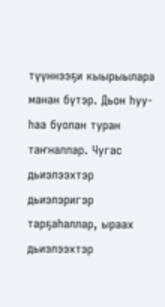түүннээҕи кыырыылара манан бүтэр. Дьон һуу-һаа буолан туран таҥналлар. Чугас дьиэлээхтэр дьиэлэригэр тарҕаһаллар, ыраах дьиэлээхтэр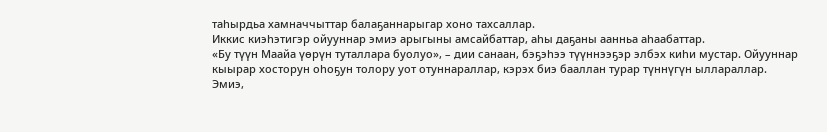таһырдьа хамначчыттар балаҕаннарыгар хоно тахсаллар.
Иккис киэһэтигэр ойууннар эмиэ арыгыны амсайбаттар, аһы даҕаны аанньа аһаабаттар.
«Бу түүн Маайа үөрүн туталлара буолуо», – дии санаан, бэҕэһээ түүннээҕэр элбэх киһи мустар. Ойууннар кыырар хосторун оһоҕун толору уот отуннараллар, кэрэх биэ бааллан турар түннүгүн ыллараллар.
Эмиэ,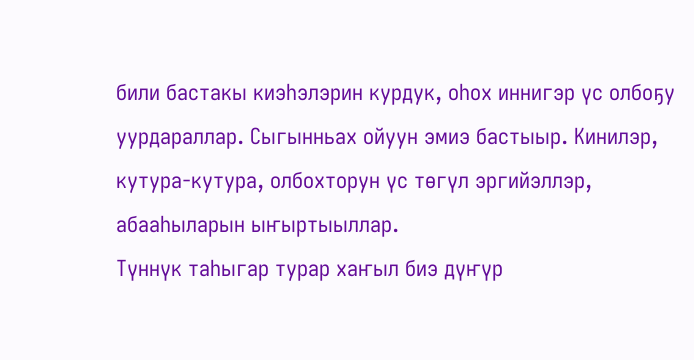били бастакы киэһэлэрин курдук, оһох иннигэр үс олбоҕу уурдараллар. Сыгынньах ойуун эмиэ бастыыр. Кинилэр, кутура-кутура, олбохторун үс төгүл эргийэллэр, абааһыларын ыҥыртыыллар.
Түннүк таһыгар турар хаҥыл биэ дүҥүр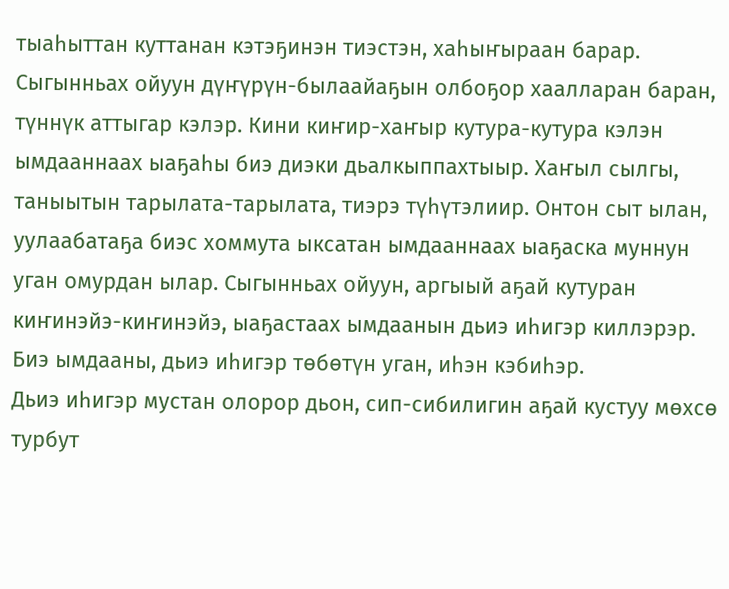тыаһыттан куттанан кэтэҕинэн тиэстэн, хаһыҥыраан барар. Сыгынньах ойуун дүҥүрүн-былаайаҕын олбоҕор хаалларан баран, түннүк аттыгар кэлэр. Кини киҥир-хаҥыр кутура-кутура кэлэн ымдааннаах ыаҕаһы биэ диэки дьалкыппахтыыр. Хаҥыл сылгы, таныытын тарылата-тарылата, тиэрэ түһүтэлиир. Онтон сыт ылан, уулаабатаҕа биэс хоммута ыксатан ымдааннаах ыаҕаска муннун уган омурдан ылар. Сыгынньах ойуун, аргыый аҕай кутуран киҥинэйэ-киҥинэйэ, ыаҕастаах ымдаанын дьиэ иһигэр киллэрэр. Биэ ымдааны, дьиэ иһигэр төбөтүн уган, иһэн кэбиһэр.
Дьиэ иһигэр мустан олорор дьон, сип-сибилигин аҕай кустуу мөхсө турбут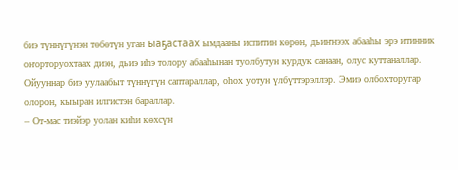биэ түннүгүнэн төбөтүн уган ыаҕастаах ымдааны испитин көрөн, дьиҥнээх абааһы эрэ итинник оҥорторуохтаах диэн, дьиэ иһэ толору абааһынан туолбутун курдук санаан, олус куттаналлар.
Ойууннар биэ уулаабыт түннүгүн саптараллар, оһох уотун үлбүттэрэллэр. Эмиэ олбохторугар олорон, кыыран илгистэн бараллар.
– От-мас тиэйэр уолан киһи көхсүн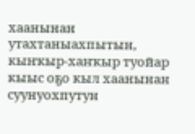хаанынан утахтаныахпытын, кыҥкыр-хаҥкыр туойар кыыс оҕо кыл хаанынан суунуохпутун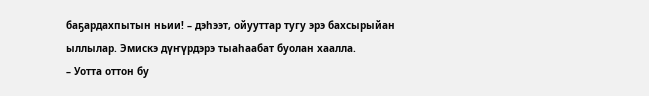баҕардахпытын ньии! – дэһээт, ойууттар тугу эрэ бахсырыйан ыллылар. Эмискэ дүҥүрдэрэ тыаһаабат буолан хаалла.
– Уотта оттон бу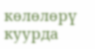көлөлөрү куурда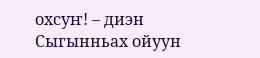охсуҥ! – диэн Сыгынньах ойуун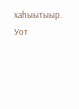хаһыытыыр.
Уот